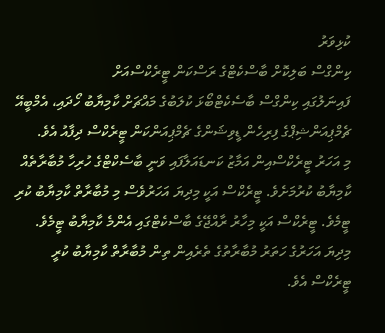ކުޅިވަރު
ކިންގްސް ބަލިކޮށް ބާސްކެޓްގެ ރަސްކަން ޓީރެކްސްއަށް
ފައިނަލުގައި ކިންގްސް ބާސެކެޓްބޯޅަ ކުލަބުގެ މައްޗަށް ކާމިޔާބު ހޯދައި، އެމްބީއޭ ޗެމްޕިއަންޝިޕްގެ ފިރިހެން ޑީވިޝަންގެ ޗެމްޕިއަންކަން ޓީރެކްސް ދިފާއު އެވެ.
މި އަހަރު ޓީރެކްސްއިން އަމާޒު ކަނޑައަލާފައި ވަނީ ބާސެކްޓްގެ ހުރިހާ މުބާރާތެއް ކާމިޔާބު ކުރުމަށެވެ. ޓީރެކްސް އަކީ މިދިޔަ އަހަރުވެސް މި މުބާރާތް ކާމިޔާބު ކުރި ޓީމެވެ. ޓީރެކްސް އަކީ މިހާރު ރާއްޖޭގެ ބާސްކެޓްގައި އެންމެ ކާމިޔާބު ޓީމެވެ. މިދިޔަ އަހަރުގެ ހަތަރު މުބާރާތުގެ ތެރެއިން ތިން މުބާރާތް ކާމިޔާބު ކުރީ ޓީރެކްސް އެވެ.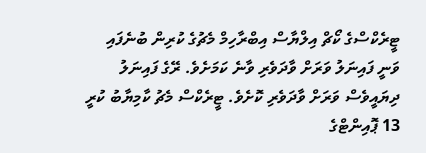ޓީރެކްސްގެ ކޯޗް އިލްޔާސް އިބްރާހިމް މެޗުގެ ކުރިން ބުނެފައި ވަނީ ފައިނަލު ވަރަށް ވާދަވެރި ވާނެ ކަމަށެވެ. ރޭގެ ފައިނަލު ދިޔައީވެސް ވަރަށް ވާދަވެރި ކޮށެވެ. ޓީރެކްސް މެޗު ކާމިޔާބު ކުރީ 13 ޕޮއިންޓްގެ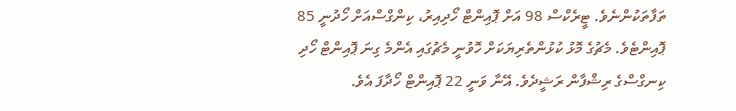ތަފާތަކުންނެވެ. ޓީރެކްސް 98 އަށް ޕޮއިންޓް ހޯދިއިރު، ކިންގްސްއަށް ހޯދުނީ 85 ޕޮއިންޓެވެ. މެޗުގެ މޮޅު ކުޅުންތެރިޔަކަށް ހޮވުނީ މެޗުގައި އެންމެ ގިނަ ޕޮއިންޓް ހޯދި ކިނގްސްގެ ރިޝްފާން ރަޝީދެވެ. އޭނާ ވަނީ 22 ޕޮއިންޓް ހޯދާފަ އެވެ.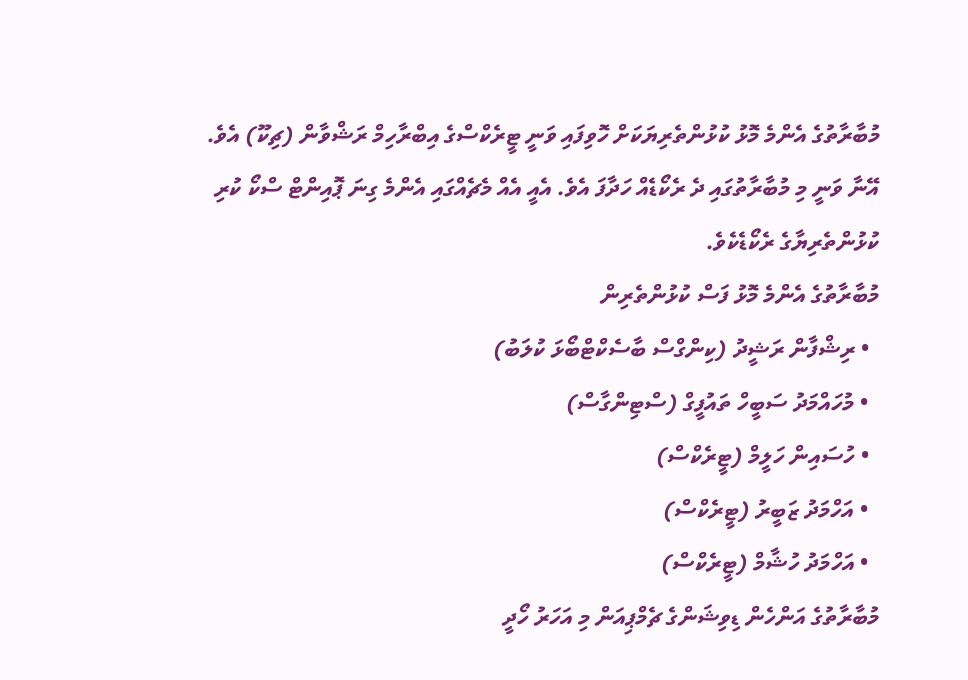މުބާރާތުގެ އެންމެ މޮޅު ކުޅުންތެރިޔަކަށް ހޮވިފައި ވަނީ ޓީރެކްސްގެ އިބްރާހިމް ރަޝްވާން (ޗިކޫ) އެވެ. އޭނާ ވަނީ މި މުބާރާތުގައި ދެ ރެކޯޑެއް ހަދާފަ އެވެ. އެއީ އެއް މެޗެއްގައި އެންމެ ގިނަ ޕޮއިންޓް ސްކޯ ކުރި ކުޅުންތެރިޔާގެ ރެކޯޑެކެވެ.
މުބާރާތުގެ އެންމެ މޮޅު ފަސް ކުޅުންތެރިން
  • ރިޝްފާން ރަޝީދު (ކިންގްސް ބާސެކްޓްބޯޅަ ކުލަބު)
  • މުހައްމަދު ސަބީހް ތައުފީގް (ސްޓިންގާސް)
  • ހުސައިން ހަލީމް (ޓީރެކްސް)
  • އަހްމަދު ޒަބީރު (ޓީރެކްސް)
  • އަހްމަދު ހުޝާމް (ޓީރެކްސް)
މުބާރާތުގެ އަންހެން ޑިވިޝަންގެ ޗެމްޕިއަން މި އަހަރު ހޯދީ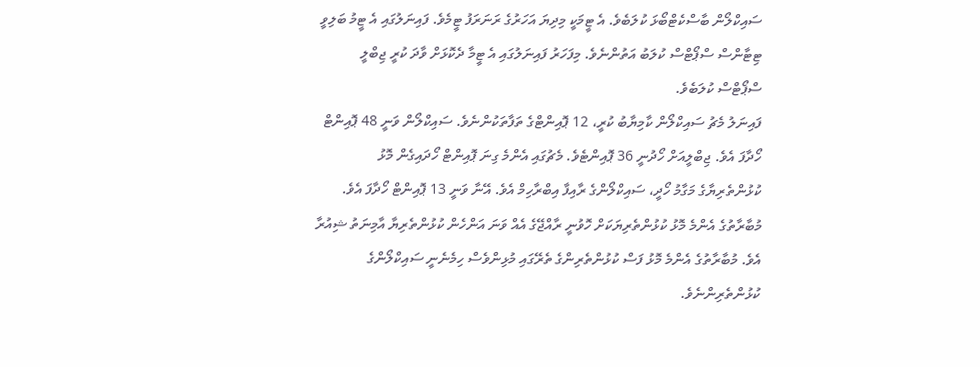ސައިކްލޯން ބާސްކެޓްބޯޅަ ކުލަބެވެ. އެ ޓީމަކީ މިދިޔަ އަހަރުގެ ރަނަރަފު ޓީމެވެ. ފައިނަލުގައި އެ ޓީމު ބަލިވީ ޓިޓާންސް ސްޕޯޓްސް ކުލަބު އަތުންނެވެ. މިފަހަރު ފައިނަލުގައި އެ ޓީމާ ދެކޮޅަށް ވާދަ ކުރީ ޖިބްލީ ސްޕޯޓްސް ކުލަބެވެ.
ފައިނަލު މެޗު ސައިކްލޯން ކާމިޔާބު ކުރީ، 12 ޕޮއިންޓްގެ ތަފާތަކުންނެވެ. ސައިކްލޯން ވަނީ 48 ޕޮއިންޓް ހޯދާފަ އެވެ. ޖިބްލީއަށް ހޯދުނީ 36 ޕޮއިންޓެވެ. މެޗުގައި އެންމެ ގިނަ ޕޮއިންޓް ހޯދައިގެން މޮޅު ކުޅުންތެރިޔާގެ މަގާމު ހޯދީ، ސައިކްލޯންގެ ރާއިފާ އިބްރާހިމް އެވެ. އޭނާ ވަނީ 13 ޕޮއިންޓް ހޯދާފަ އެވެ.
މުބާރާތުގެ އެންމެ މޮޅު ކުޅުންތެރިޔަކަށް ހޮވުނީ ރާއްޖޭގެ އެއް ވަނަ އަންހެން ކުޅުންތެރިޔާ އާމިނަތު ޝިއުރާ އެވެ. މުބާރާތުގެ އެންމެ މޮޅު ފަސް ކުޅުންތެރިންގެ ތެރޭގައި މުޅިންވެސް ހިމެނެނީ ސައިކްލޯންގެ ކުޅުންތެރިންނެވެ.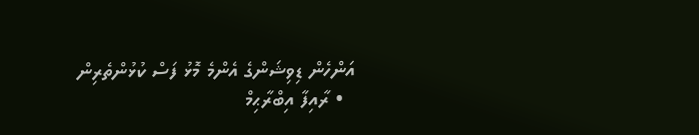އަންހެން ޑިވިޝަންގެ އެންމެ މޮޅު ފަސް ކުޅުންތެރިން
  • ރާއިފާ އިބްރާޙިމް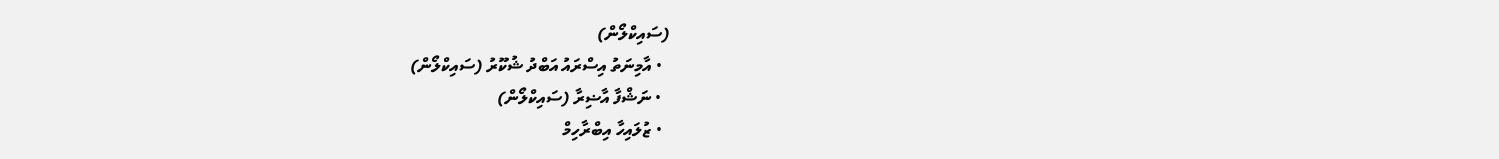(ސައިކްލޯން)
  • އާމިނަތު އިސްރައު އަބްދު ޝުކޫރު (ސައިކްލޯން)
  • ނަޝްފާ އާޟިރާ (ސައިކްލޯން)
  • ޒުލައިހާ އިބްރާހިމް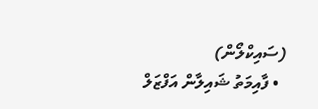(ސައިކްލޯން)
  • ފާއިމަތު ޝައިލާން އަފްޒަލް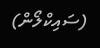(ސައިކްލޯން)